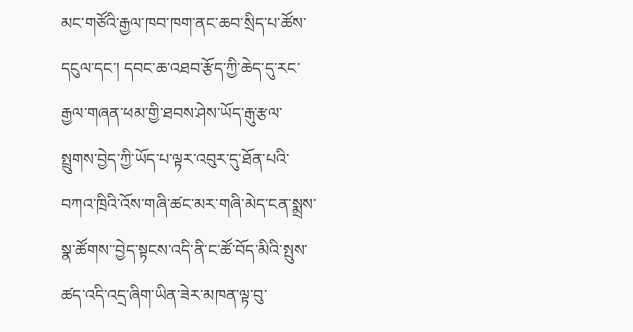མང་གཙོའི་རྒྱལ་ཁབ་ཁག་ནང་ཆབ་སྲིད་པ་ཚོས་དངུལ་དང་། དབང་ཆ་འཐབ་རྩོད་ཀྱི་ཆེད་དུ་རང་རྒྱལ་གཞན་ཕམ་གྱི་ཐབས་ཤེས་ཡོད་རྒུ་རྩལ་སྤྲུགས་བྱེད་ཀྱི་ཡོད་པ་ལྟར་འབུར་དུ་ཐོན་པའི་བཀའ་ཁྲིའི་འོས་གཞི་ཚང་མར་གཞི་མེད་ངན་སྨྲས་སྣ་ཚོགས་་བྱེད་སྟངས་འདི་ནི་ང་ཚོ་བོད་མིའི་སྤུས་ཚད་འདི་འདྲ་ཞིག་ཡིན་ཟེར་མཁན་ལྟ་བུ་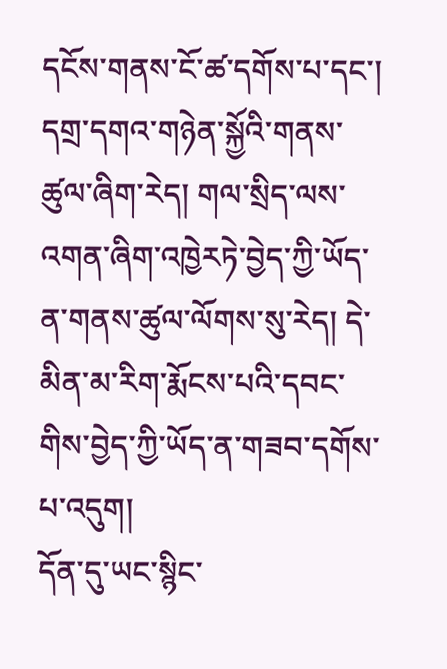དངོས་གནས་ངོ་ཚ་དགོས་པ་དང་། དགྲ་དགའ་གཉེན་སྐྱོའི་གནས་ཚུལ་ཞིག་རེད། གལ་སྲིད་ལས་འགན་ཞིག་འཁྱེརཏེ་བྱེད་ཀྱི་ཡོད་ན་གནས་ཚུལ་ལོགས་སུ་རེད། དེ་མིན་མ་རིག་རྨོངས་པའི་དབང་གིས་བྱེད་ཀྱི་ཡོད་ན་གཟབ་དགོས་པ་འདུག།
དོན་དུ་ཡང་སྙིང་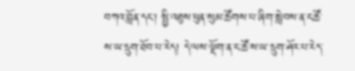བཀའ་བློན་དང་། སྤྱི་འཐུས་ཕུན་སུམ་ཚོགས་པ་ཞིག་སླེབས་ན་ང་ཚོ་ས་ཡ་དྲུག་ཐོབ་པ་རེད། དེ་ལས་ལྡོག་ན་ང་ཚོ་ས་ཡ་དྲུག་ཤོར་པ་རེད་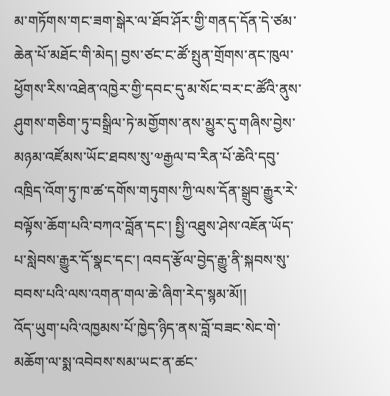མ་གཏོགས་གང་ཟག་སྒེར་ལ་ཐོབ་ཤོར་གྱི་གནད་དོན་དེ་ཙམ་ཆེན་པོ་མཐོང་གི་མེད། བྱས་ཙང་ང་ཚོ་སྤུན་གྲོགས་ནང་ཁུལ་ཕྱོགས་རིས་འཐེན་འཁྱེར་གྱི་དབང་དུ་མ་སོང་བར་ང་ཚོའི་ནུས་ཤུགས་གཅིག་ཏུ་བསྒྲིལ་ཏེ་མགྱོགས་ནས་མྱུར་དུ་གཞིས་བྱེས་མཉམ་འཛོམས་ཡོང་ཐབས་སུ་༧རྒྱལ་བ་རིན་པོ་ཆེའི་དབུ་འཁྲིད་འོག་ཏུ་ཁ་ཚ་དགོས་གཏུགས་ཀྱི་ལས་དོན་སྒྲུབ་རྒྱུར་རེ་བལྟོས་ཆོག་པའི་བཀའ་བློན་དང་། སྤྱི་འཐུས་ཤེས་འཇོན་ཡོད་པ་སླེབས་རྒྱུར་དོ་སྣང་དང་། འབད་རྩོལ་བྱེད་རྒྱུ་ནི་སྐབས་སུ་བབས་པའི་ལས་འགན་གལ་ཆེ་ཞིག་རེད་སྙམ་མོ།།
འོད་ཡུག་པའི་འཁྱམས་པོ་ཁྱེད་ཉིད་ནས་བློ་བཟང་སེང་གེ་མཆོག་ལ་སྨ་འབེབས་སམ་ཡང་ན་ཚང་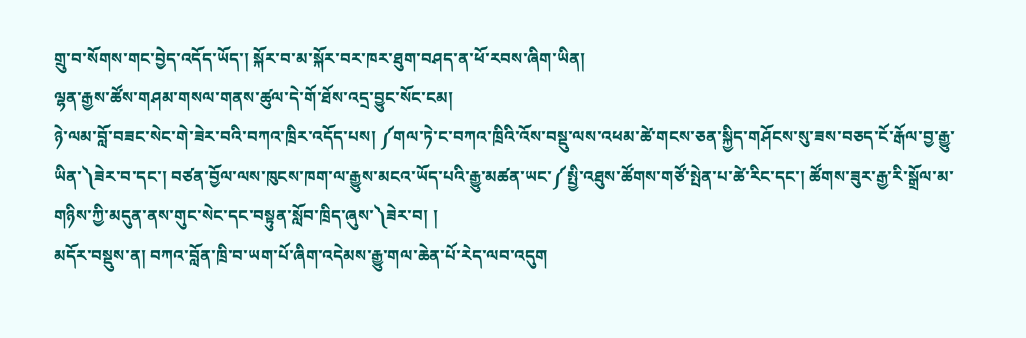གྲུ་བ་སོགས་གང་བྱེད་འདོད་ཡོད་། སྐོར་བ་མ་སྐོར་བར་ཁར་ཐུག་བཤད་ན་ཕོ་རབས་ཞིག་ཡིན།
ལྷན་རྒྱས་ཚོས་གཤམ་གསལ་གནས་ཚུལ་དེ་གོ་ཐོས་འདྲ་བྱུང་སོང་ངམ།
ཉེ་ལམ་བློ་བཟང་སེང་གེ་ཟེར་བའི་བཀའ་ཁྲིར་འདོད་པས། ༼གལ་ཏེ་ང་བཀའ་ཁྲིའི་འོས་བསྡུ་ལས་འཕམ་ཚེ་གངས་ཅན་སྐྱིད་གཤོངས་སུ་ཟས་བཅད་ངོ་རྒོལ་བྱ་རྒྱུ་ཡིན་༽ཟེར་བ་དང་། བཙན་བྱོལ་ལས་ཁུངས་ཁག་ལ་རྒྱུས་མངའ་ཡོད་པའི་རྒྱུ་མཚན་ཡང་༼སྤྱི་འཐུས་ཚོགས་གཙོ་སྤེན་པ་ཚེ་རིང་དང་། ཚོགས་ཟུར་རྒྱ་རི་སྒྲོལ་མ་གཉིས་ཀྱི་མདུན་ནས་གུང་སེང་དང་བསྟུན་སློབ་ཁྲིད་ཞུས་༽ཟེར་བ། །
མདོར་བསྡུས་ན། བཀའ་བློན་ཁྲི་བ་ཡག་པོ་ཞིག་འདེམས་རྒྱུ་གལ་ཆེན་པོ་རེད་ལབ་འདུག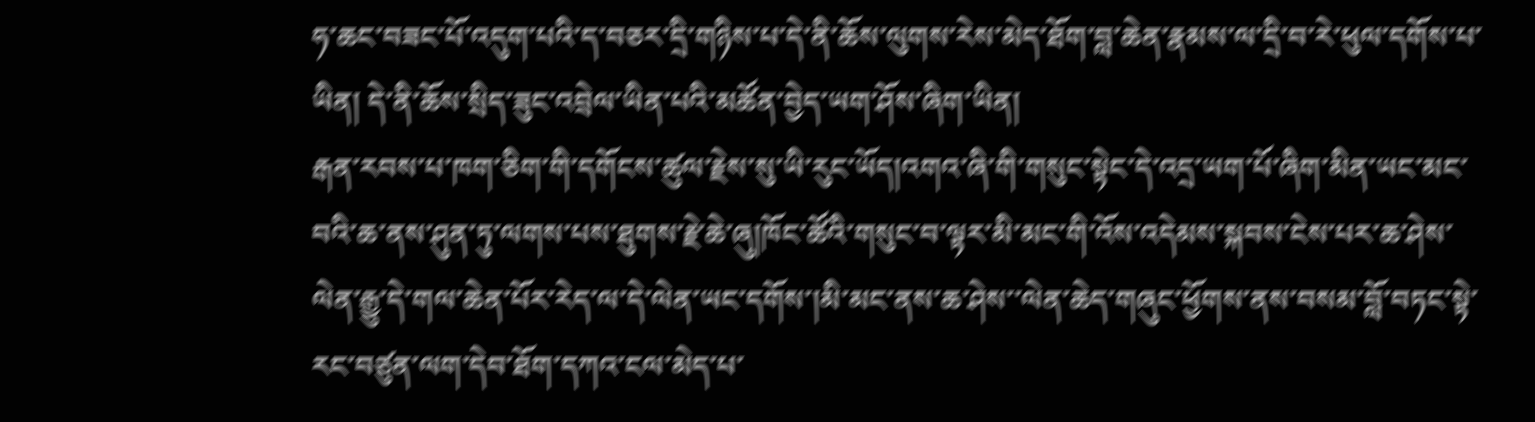ཧ་ཆང་བཟང་པོ་འདུག་པའི་ད་བཅར་དྲི་གཉིས་པ་དེ་ནི་ཆོས་ལུགས་རེས་མེད་ཐོག་བླ་ཆེན་རྣམས་ལ་དྲི་བ་རེ་ཕུལ་དགོས་པ་ཡིན། དེ་ནི་ཆོས་སྲིད་ཟུང་འབྲེལ་ཡིན་པའི་མཚོན་བྱེད་ཡག་ཤོས་ཞིག་ཡིན།
རྒན་རབས་པ་ཁག་ཅིག་གི་དགོངས་ཚུལ་རྗེས་སུ་ཡི་རུང་ཡོད།འགའ་ཞི་གི་གསུང་སྟེང་དེ་འདྲ་ཡག་པོ་ཞིག་མིན་ཡང་མང་བའི་ཆ་ནས་ཤུན་ཏུ་ལགས་པས་ཐུགས་རྗེ་ཆེ་ཞུ།ཁོང་ཚོའི་གསུང་བ་ལྟར་མི་མང་གི་འོས་འདེམས་སྐབས་ངེས་པར་ཆ་ཤེས་ལེན་རྒྱུ་དེ་གལ་ཆེན་པོར་རེད་ལ་དེ་ལེན་ཡང་དགོས་།མི་མང་ནས་ཆ་ཤེས་་ལེན་ཆེད་གཞུང་ཕྱོགས་ནས་བསམ་བློ་བཏང་སྟེ་རང་བཙུན་ལག་དེབ་ཐོག་དཀའ་ངལ་མེད་པ་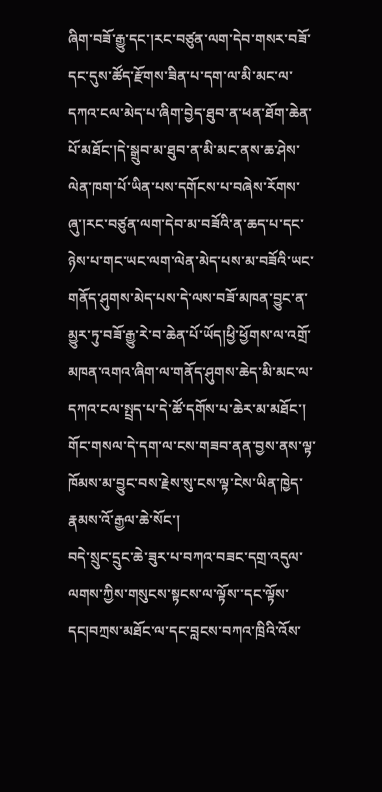ཞིག་བཟོ་རྒྱུ་དང་།རང་བཙུན་ལག་དེབ་གསར་བཟོ་དང་དུས་ཚོད་རྫོགས་ཟིན་པ་དག་ལ་མི་མང་ལ་དཀའ་ངལ་མེད་པ་ཞིག་བྱེད་ཐུབ་ན་ཕན་ཐོག་ཆེན་པོ་མཐོང་།དེ་སྒྲུབ་མ་ཐུབ་ན་མི་མང་ནས་ཆ་ཤེས་ལེན་ཁག་པོ་ཡིན་པས་དགོངས་པ་བཞེས་རོགས་ཞུ་།རང་བཙུན་ལག་དེབ་མ་བཟོའི་ན་ཆད་པ་དང་ཉེས་པ་གང་ཡང་ལག་ལེན་མེད་པས་མ་བཟོའི་ཡང་གནོད་ཤུགས་མེད་པས་དེ་ལས་བཟོ་མཁན་བྱུང་ན་མྱུར་ཏུ་བཟོ་རྒྱུ་རེ་བ་ཆེན་པོ་ཡོད།ཕྱི་ཕྱོགས་ལ་འགྲོ་མཁན་འགའ་ཞིག་ལ་གནོད་ཤུགས་ཆེད་མི་མང་ལ་དཀའ་ངལ་སྤྲད་པ་དེ་ཚོ་དགོས་པ་ཆེར་མ་མཐོང་།
གོང་གསལ་དེ་དག་ལ་ངས་གཟབ་ནན་བྱས་ནས་ལྟ་ཁོམས་མ་བྱུང་བས་རྗེས་སུ་ངས་ལྟ་ངེས་ཡིན་ཁྱེད་རྣམས་འོ་རྒྱལ་ཆེ་སོང་།
བདེ་སྲུང་དྲུང་ཆེ་ཟུར་པ་བཀའ་བཟང་དགྲ་འདུལ་ལགས་ཀྱིས་གསུངས་སྟངས་ལ་ལྟོས་་དང་ལྟོས་དང།བཀྲས་མཐོང་ལ་དང་བླངས་བཀའ་ཁྲིའི་འོས་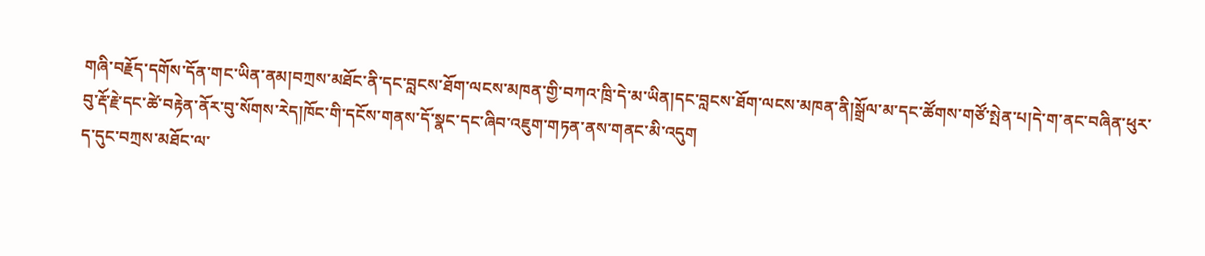གཞི་བརྗོད་དགོས་དོན་གང་ཡིན་ནམ།བཀྲས་མཐོང་ནི་དང་བླངས་ཐོག་ལངས་མཁན་གྱི་བཀའ་ཁྲི་དེ་མ་ཡིན།དང་བླངས་ཐོག་ལངས་མཁན་ནི།སྒྲོལ་མ་དང་ཚོགས་གཙོ་སྤེན་པ།དེ་ག་ནང་བཞིན་ཕུར་བུ་རྡོ་རྗེ་དང་ཚེ་བརྟེན་ནོར་བུ་སོགས་རེད།ཁོང་གི་དངོས་གནས་དོ་སྣང་དང་ཞིབ་འཇུག་གཏན་ནས་གནང་མི་འདུག
ད་དུང་བཀྲས་མཐོང་ལ་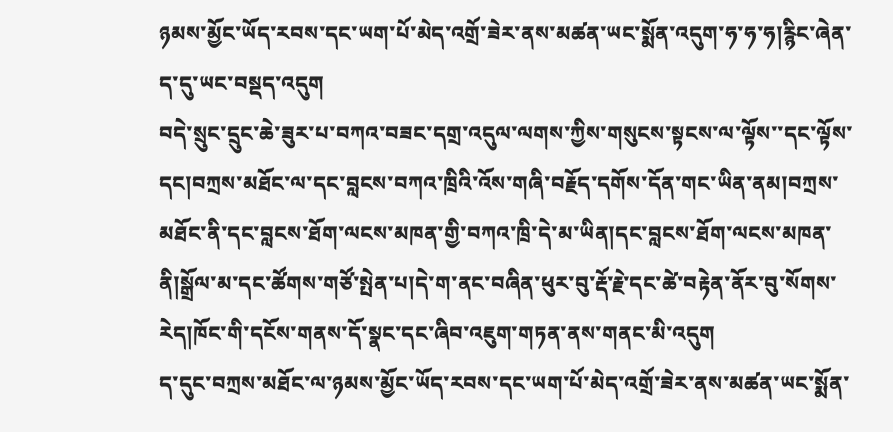ཉམས་མྱོང་ཡོད་རབས་དང་ཡག་པོ་མེད་འགྲོ་ཟེར་ནས་མཚན་ཡང་སྨོན་འདུག་ཧ་ཧ་ཧ།རྙིང་ཞེན་ད་དུ་ཡང་བསྡད་འདུག
བདེ་སྲུང་དྲུང་ཆེ་ཟུར་པ་བཀའ་བཟང་དགྲ་འདུལ་ལགས་ཀྱིས་གསུངས་སྟངས་ལ་ལྟོས་་དང་ལྟོས་དང།བཀྲས་མཐོང་ལ་དང་བླངས་བཀའ་ཁྲིའི་འོས་གཞི་བརྗོད་དགོས་དོན་གང་ཡིན་ནམ།བཀྲས་མཐོང་ནི་དང་བླངས་ཐོག་ལངས་མཁན་གྱི་བཀའ་ཁྲི་དེ་མ་ཡིན།དང་བླངས་ཐོག་ལངས་མཁན་ནི།སྒྲོལ་མ་དང་ཚོགས་གཙོ་སྤེན་པ།དེ་ག་ནང་བཞིན་ཕུར་བུ་རྡོ་རྗེ་དང་ཚེ་བརྟེན་ནོར་བུ་སོགས་རེད།ཁོང་གི་དངོས་གནས་དོ་སྣང་དང་ཞིབ་འཇུག་གཏན་ནས་གནང་མི་འདུག
ད་དུང་བཀྲས་མཐོང་ལ་ཉམས་མྱོང་ཡོད་རབས་དང་ཡག་པོ་མེད་འགྲོ་ཟེར་ནས་མཚན་ཡང་སྨོན་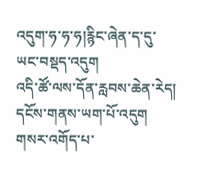འདུག་ཧ་ཧ་ཧ།རྙིང་ཞེན་ད་དུ་ཡང་བསྡད་འདུག
འདི་ཚོ་ལས་དོན་རླབས་ཆེན་རེད། དངོས་གནས་ཡག་པོ་འདུག
གསར་འགོད་པ་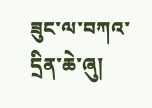ཟུང་ལ་བཀའ་དྲིན་ཆེ་ཞུ།